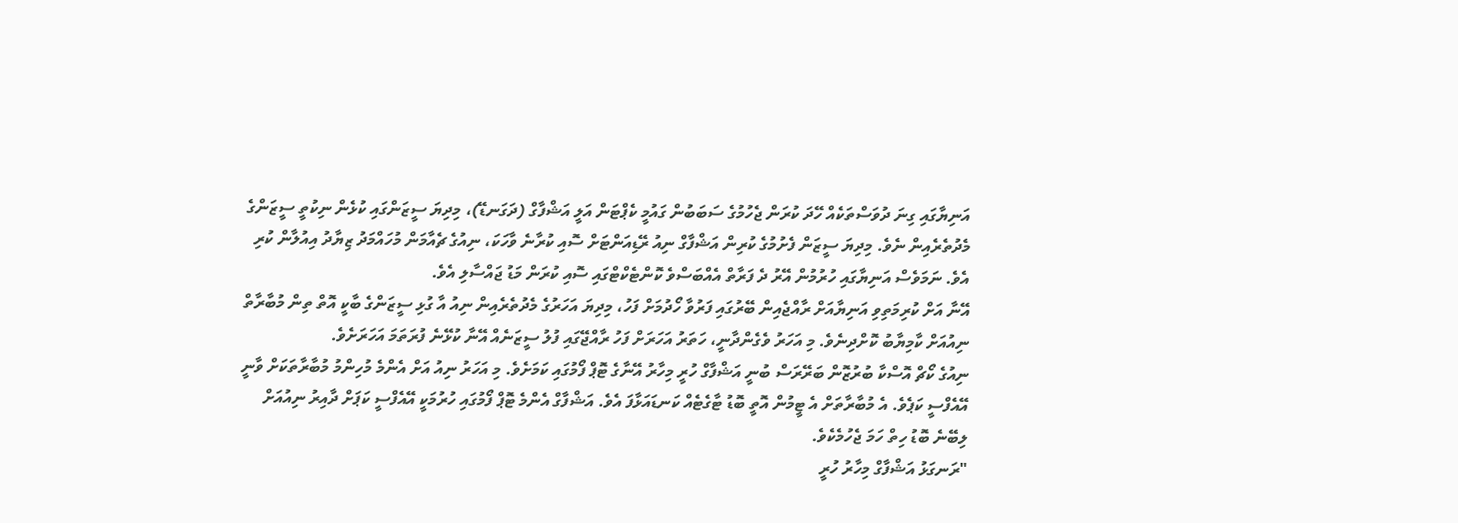އަނިޔާގައި ގިނަ ދުވަސްތަކެއް ހޭދަ ކުރަން ޖެހުމުގެ ސަބަބުން ގައުމީ ކެޕްޓަން އަލީ އަޝްފާގް (ދަގަނޑޭ)، މިދިޔަ ސީޒަންގައި ކުޅެން ނިކުތީ ސީޒަންގެ މެދުތެރެއިން ނެވެ. މިދިޔަ ސީޒަން ފެށުމުގެ ކުރިން އަޝްފާގް ނިއު ރޭޑިއަންޓަށް ސޮއި ކުރާނެ ވާހަކަ، ނިއުގެ ޗެއާމަން މުހައްމަދު ޒިޔާދު އިއުލާން ކުރި އެވެ. ނަމަވެސް އަނިޔާގައި ހުރުމުން އޭރު ދެ ފަރާތް އެއްބަސްވެ ކޮންޓެކްޓްގައި ސޮއި ކުރަން މަޑު ޖައްސާލި އެވެ.
އޭނާ އަށް ކުރިމަތިވި އަނިޔާއަށް ރާއްޖެއިން ބޭރުގައި ފަރުވާ ހޯދުމަށް ފަހު، މިދިޔަ އަހަރުގެ މެދުތެރެއިން ނިއު އާ ގުޅި ސީޒަންގެ ބާކީ އޮތް ތިން މުބާރާތް ނިއުއަށް ކާމިޔާބު ކޮށްދިނެވެ. މި އަހަރު ވެގެންދާނީ، ހަތަރު އަހަރަށް ފަހު ރާއްޖޭގައި ފުލު ސީޒަނެއް އޭނާ ކުޅޭނެ ފުރަތަމަ އަހަރަށެވެ.
ނިއުގެ ކޯޗް އޮސްކާ ބުރުޒޮން ބަރޭރަސް ބުނީ އަޝްފާގް ހުރީ މިހާރު އޭނާގެ ޓޮޕް ފޯމުގައި ކަމަށެވެ. މި އަހަރު ނިއު އަށް އެންމެ މުހިންމު މުބާރާތަކަށް ވާނީ އޭއެފްސީ ކަޕެވެ. އެ މުބާރާތަށް އެ ޓީމުން އޮތީ ބޮޑު ޓާގެޓެއް ކަނޑައަޅާފަ އެވެ. އަޝްފާގް އެންމެ ޓޮޕް ފޯމުގައި ހުރުމަކީ އޭއެފްސީ ކަޕަށް ދާއިރު ނިއުއަށް ލިބޭނެ ބޮޑު ހިތް ހަމަ ޖެހުމެކެވެ.
"ރަނގަޅު އަޝްފާގް މިހާރު ހުރީ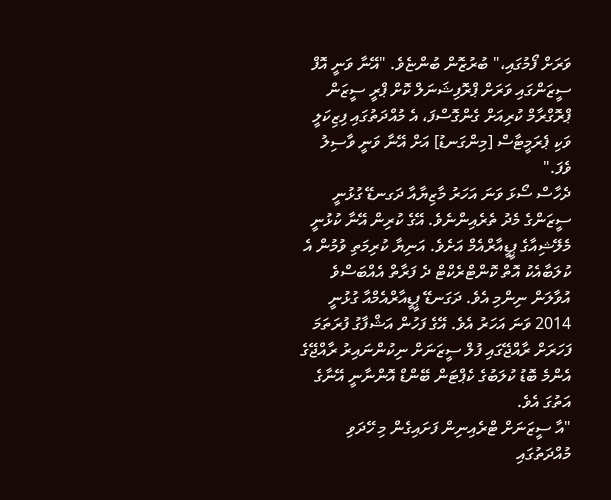ވަރަށް ފޯމުގައި،" ބުރުޒޮން ބުންޏެވެ. "އޭނާ ވަނީ އޮފް ސީޒަންގައި ވަރަށް ޕްރޮފިޝަނަލް ކޮށް ޕްރީ ސީޒަން ޕްރޮގްރާމް ކުރިއަށް ގެންގޮސްފަ، އެ މުއްދަތުގައި ފިޒިކަލީ ވަކި ޕެރަމީޓާސް [މިންގަނޑު] އަށް އޭނާ ވަނީ ވާސިލު ވެފަ."
ދެހާސް ސޯޅަ ވަނަ އަހަރު މާޒިޔާއާ ދަގނޑޭ ގުޅުނީ ސީޒަންގެ މެދު ތެރެއިންނެވެ. އޭގެ ކުރިން އޭނާ ކުޅުނީ މެލޭޝިއާގެ ޕީޑީއާރްއެމް އަށެވެ. އަނިޔާ ކުރިމަތި ވުމުން އެ ކުލަބާއެކު އޮތް ކޮންޓްރެކްޓް ދެ ފަރާތް އެއްބަސްވެ އުވާލަން ނިންމި އެވެ. ދަގަނޑޭ ޕީޑީއާރްއެމްއާ ގުޅުނީ 2014 ވަނަ އަހަރު އެވެ. އޭގެ ފަހުން އަޝްފާގު ފުރަތަމަ ފަހަރަށް ރާއްޖޭގައި ފުލް ސީޒަނަށް ނިކުންނައިރު ރާއްޖޭގެ އެންމެ ބޮޑު ކުލަބުގެ ކެޕްޓަން ބޭންޑް އޮންނާނީ އޭނާގެ އަތުގަ އެވެ.
"އާ ސީޒަނަށް ޓްރެއިނިން ފަށައިގެން މި ހޭދަވި މުއްދަތުގައި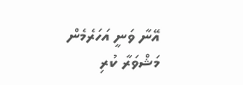އޭނާ ވަނީ އަހަރެމެން މަޝްވަރާ ކުރި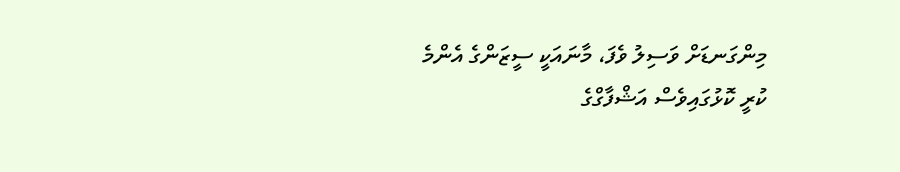މިންގަނޑަށް ވަސިލު ވެފަ، މާނައަކީ ސީޒަންގެ އެންމެ ކުރީ ކޮޅުގައިވެސް އަޝްފާގްގެ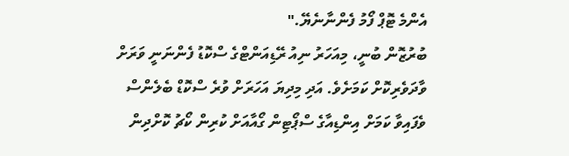އެންމެ ޓޮޕް ފޯމު ފެންނާނެޔޭ."
ބުރުޒޮން ބުނީ، މިއަހަރު ނިއު ރޭޑިއަންޓްގެ ސްކޮޑު ފެންނަނީ ވަރަށް ވާދަވެރިކޮށް ކަމަށެވެ. އަދި މިދިޔަ އަހަރަށް ވުރެ ސްކޮޑް ބެލެންސް ވެފައިވާ ކަމަށް އިންޑިއާގެ ސްޕޯޓިން ގޯއާއަށް ކުރިން ކޯޗު ކޮށްދިން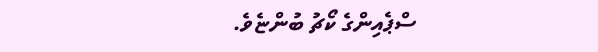ސްޕެއިންގެ ކޯޗު ބުންޏެވެ.